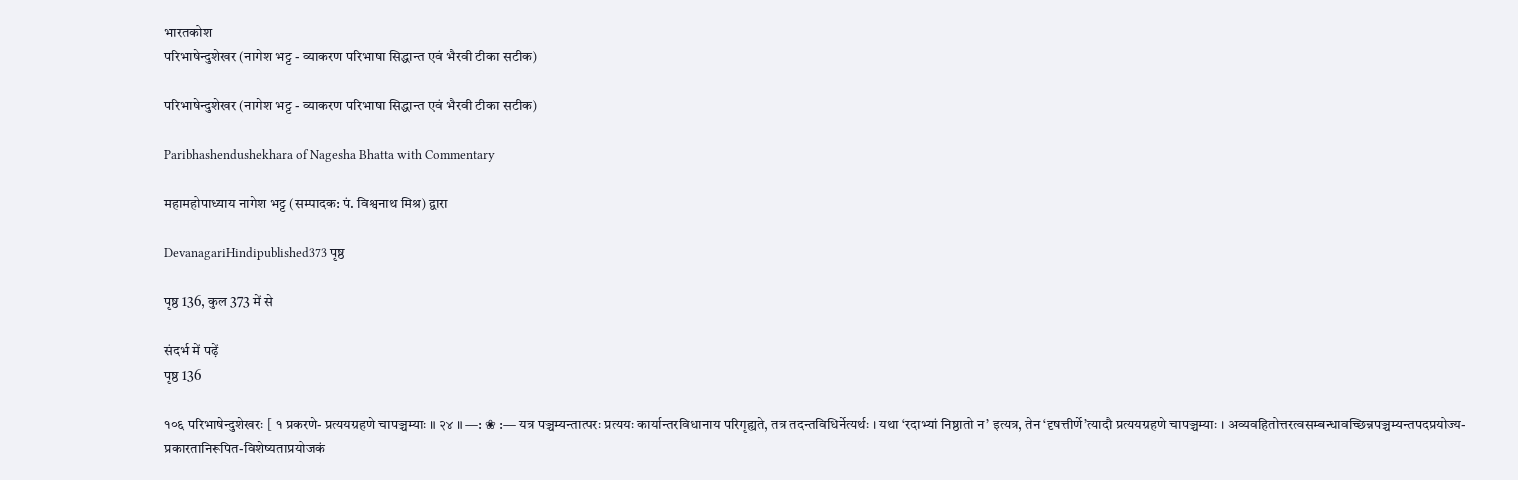भारतकोश
परिभाषेन्दुशेखर (नागेश भट्ट - व्याकरण परिभाषा सिद्धान्त एवं भैरवी टीका सटीक)

परिभाषेन्दुशेखर (नागेश भट्ट - व्याकरण परिभाषा सिद्धान्त एवं भैरवी टीका सटीक)

Paribhashendushekhara of Nagesha Bhatta with Commentary

महामहोपाध्याय नागेश भट्ट (सम्पादक: पं. विश्वनाथ मिश्र) द्वारा

DevanagariHindipublished373 पृष्ठ

पृष्ठ 136, कुल 373 में से

संदर्भ में पढ़ें
पृष्ठ 136

१०६ परिभाषेन्दुशेखरः [ १ प्रकरणे- प्रत्ययग्रहणे चापञ्चम्याः ॥ २४ ॥ —: ❀ :— यत्र पञ्चम्यन्तात्परः प्रत्ययः कार्यान्तरविधानाय परिगृह्यते, तत्र तदन्तविधिर्नेत्यर्थः । यथा ‘रदाभ्यां निष्ठातो न’ इत्यत्र, तेन ‘दृषत्तीर्णे’त्यादौ प्रत्ययग्रहणे चापञ्चम्याः । अव्यवहितोत्तरत्वसम्बन्धावच्छिन्नपञ्चम्यन्तपदप्रयोज्य- प्रकारतानिरूपित-विशेष्यताप्रयोजकं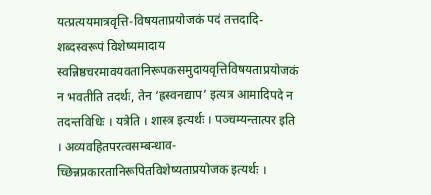यत्प्रत्ययमात्रवृत्ति-विषयताप्रयोजकं पदं तत्तदादि- शब्दस्वरूपं विशेष्यमादाय स्वन्निष्ठचरमावयवतानिरूपकसमुदायवृत्तिविषयताप्रयोजकं न भवतीति तदर्थः, तेन ‘ह्रस्वनद्याप’ इत्यत्र आमादिपदे न तदन्तविधिः । यत्रेति । शास्त्र इत्यर्थः । पञ्चम्यन्तात्पर इति । अव्यवहितपरत्वसम्बन्धाव- च्छिन्नप्रकारतानिरूपितविशेष्यताप्रयोजक इत्यर्थः ।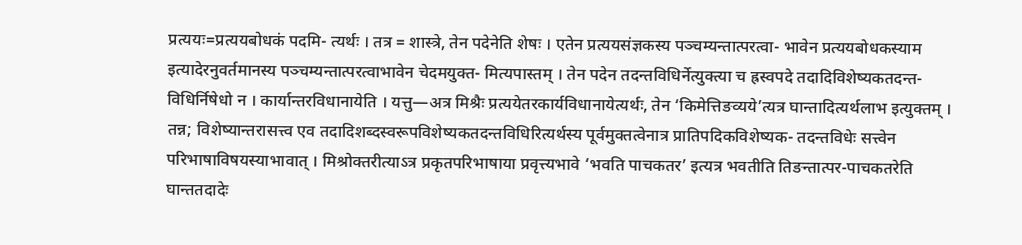प्रत्ययः=प्रत्ययबोधकं पदमि- त्यर्थः । तत्र = शास्त्रे, तेन पदेनेति शेषः । एतेन प्रत्ययसंज्ञकस्य पञ्चम्यन्तात्परत्वा- भावेन प्रत्ययबोधकस्याम इत्यादेरनुवर्तमानस्य पञ्चम्यन्तात्परत्वाभावेन चेदमयुक्त- मित्यपास्तम् । तेन पदेन तदन्तविधिर्नेत्युक्त्या च ह्रस्वपदे तदादिविशेष्यकतदन्त- विधिर्निषेधो न । कार्यान्तरविधानायेति । यत्तु—अत्र मिश्रैः प्रत्ययेतरकार्यविधानायेत्यर्थः, तेन ‘किमेत्तिङव्यये’त्यत्र घान्तादित्यर्थलाभ इत्युक्तम् । तन्न; विशेष्यान्तरासत्त्व एव तदादिशब्दस्वरूपविशेष्यकतदन्तविधिरित्यर्थस्य पूर्वमुक्तत्वेनात्र प्रातिपदिकविशेष्यक- तदन्तविधेः सत्त्वेन परिभाषाविषयस्याभावात् । मिश्रोक्तरीत्याऽत्र प्रकृतपरिभाषाया प्रवृत्त्यभावे ‘भवति पाचकतर’ इत्यत्र भवतीति तिङन्तात्पर-पाचकतरेति घान्ततदादेः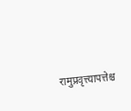रामुप्रवृत्त्यापत्तेश्च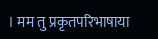। मम तु प्रकृतपरिभाषाया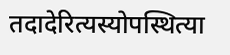तदादेरित्यस्योपस्थित्या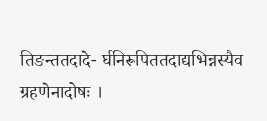तिङन्ततदादे- र्घनिरूपिततदाद्यभिन्नस्यैव ग्रहणेनादोषः ।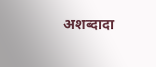अशब्दादा